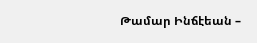Թամար Ինճէեան –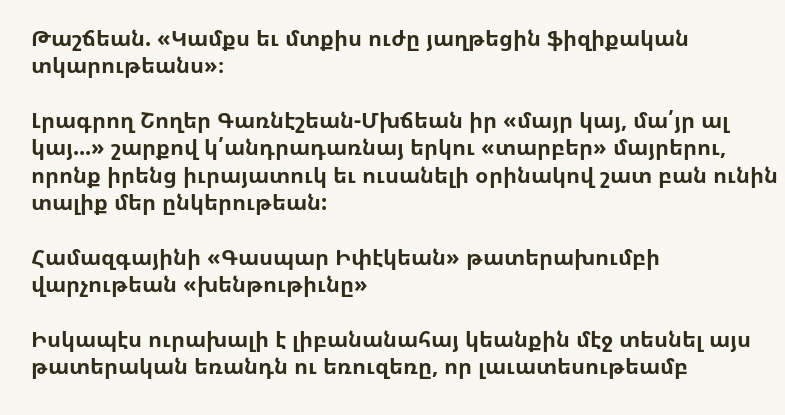Թաշճեան. «Կամքս եւ մտքիս ուժը յաղթեցին ֆիզիքական տկարութեանս»։

Լրագրող Շողեր Գառնէշեան-Մխճեան իր «մայր կայ, մա՛յր ալ կայ...» շարքով կ՛անդրադառնայ երկու «տարբեր» մայրերու, որոնք իրենց իւրայատուկ եւ ուսանելի օրինակով շատ բան ունին տալիք մեր ընկերութեան:

Համազգայինի «Գասպար Իփէկեան» թատերախումբի վարչութեան «խենթութիւնը»

Իսկապէս ուրախալի է լիբանանահայ կեանքին մէջ տեսնել այս թատերական եռանդն ու եռուզեռը, որ լաւատեսութեամբ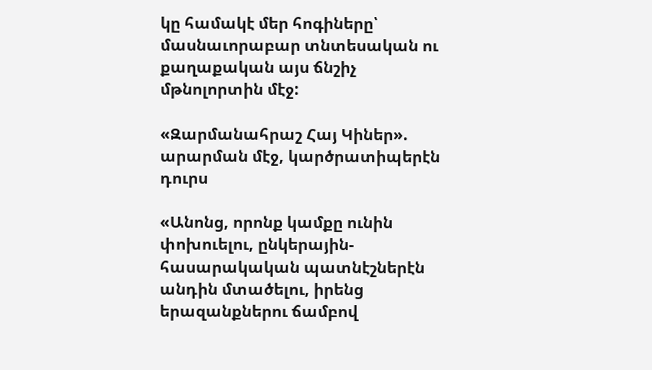կը համակէ մեր հոգիները՝ մասնաւորաբար տնտեսական ու քաղաքական այս ճնշիչ մթնոլորտին մէջ:

«Զարմանահրաշ Հայ Կիներ». արարման մէջ, կարծրատիպերէն դուրս

«Անոնց, որոնք կամքը ունին փոխուելու, ընկերային-հասարակական պատնէշներէն անդին մտածելու, իրենց երազանքներու ճամբով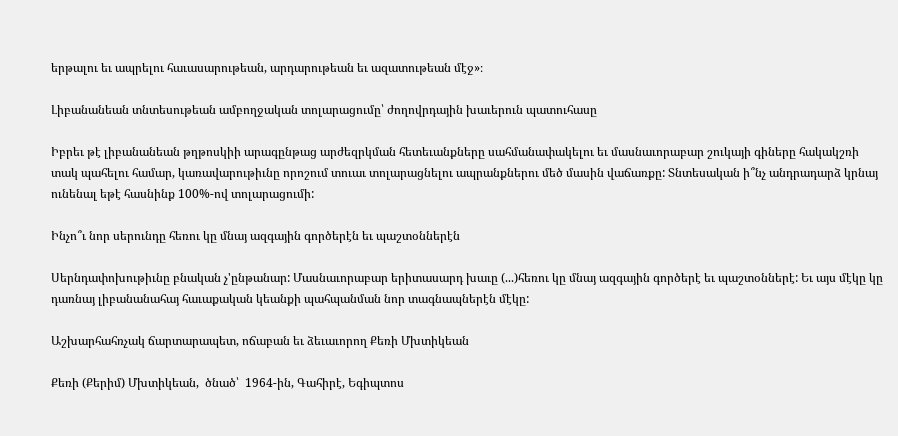երթալու եւ ապրելու հաւասարութեան, արդարութեան եւ ազատութեան մէջ»։

Լիբանանեան տնտեսութեան ամբողջական տոլարացումը՝ ժողովրդային խաւերուն պատուհասը

Իբրեւ թէ լիբանանեան թղթոսկիի արագընթաց արժեզրկման հետեւանքները սահմանափակելու եւ մասնաւորաբար շուկայի գիները հակակշռի տակ պահելու համար, կառավարութիւնը որոշում տուաւ տոլարացնելու ապրանքներու մեծ մասին վաճառքը: Տնտեսական ի՞նչ անդրադարձ կրնայ ունենալ եթէ հասնինք 100%-ով տոլարացումի:

Ինչո՞ւ նոր սերունդը հեռու կը մնայ ազգային գործերէն եւ պաշտօններէն

Սերնդափոխութիւնը բնական չ'ընթանար: Մասնաւորաբար երիտասարդ խաւը (...)հեռու կը մնայ ազգային գործերէ եւ պաշտօններէ: Եւ այս մէկը կը դառնայ լիբանանահայ հաւաքական կեանքի պահպանման նոր տագնապներէն մէկը:

Աշխարհահռչակ ճարտարապետ, ոճաբան եւ ձեւաւորող Քեռի Մխտիկեան

Քեռի (Քերիմ) Մխտիկեան,  ծնած՝  1964-ին, Գահիրէ, Եգիպտոս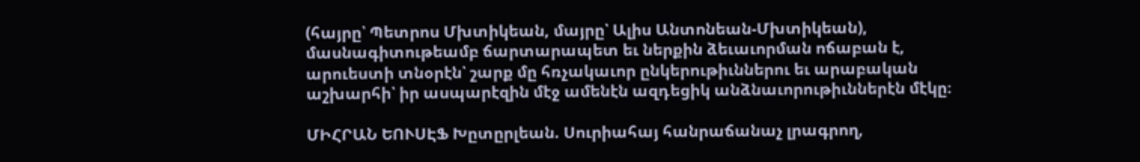(հայրը՝ Պետրոս Մխտիկեան, մայրը՝ Ալիս Անտոնեան-Մխտիկեան), մասնագիտութեամբ ճարտարապետ եւ ներքին ձեւաւորման ոճաբան է, արուեստի տնօրէն՝ շարք մը հռչակաւոր ընկերութիւններու եւ արաբական աշխարհի՝ իր ասպարէզին մէջ ամենէն ազդեցիկ անձնաւորութիւններէն մէկը։

ՄԻՀՐԱՆ ԵՈՒՍԷՖ Խըտըրլեան. Սուրիահայ հանրաճանաչ լրագրող,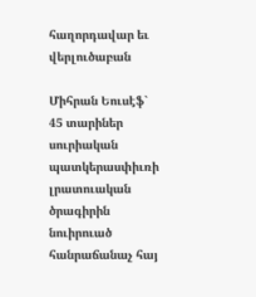հաղորդավար եւ վերլուծաբան

Միհրան Եուսէֆ` 45 տարիներ սուրիական պատկերասփիւռի լրատուական ծրագիրին նուիրուած հանրաճանաչ հայ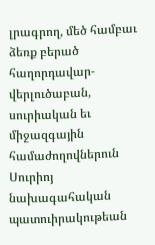լրագրող, մեծ համբաւ ձեռք բերած հաղորդավար-վերլուծաբան, սուրիական եւ միջազգային համաժողովներուն Սուրիոյ նախագահական պատուիրակութեան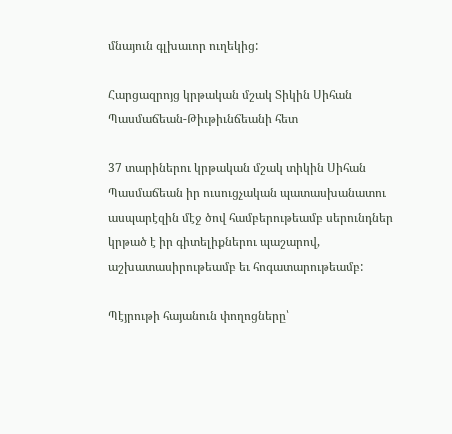մնայուն գլխաւոր ուղեկից:

Հարցազրոյց կրթական մշակ Տիկին Սիհան Պասմաճեան-Թիւթիւնճեանի հետ

37 տարիներու կրթական մշակ տիկին Սիհան Պասմաճեան իր ուսուցչական պատասխանատու ասպարէզին մէջ ծով համբերութեամբ սերունդներ կրթած է իր գիտելիքներու պաշարով, աշխատասիրութեամբ եւ հոգատարութեամբ:

Պէյրութի հայանուն փողոցները՝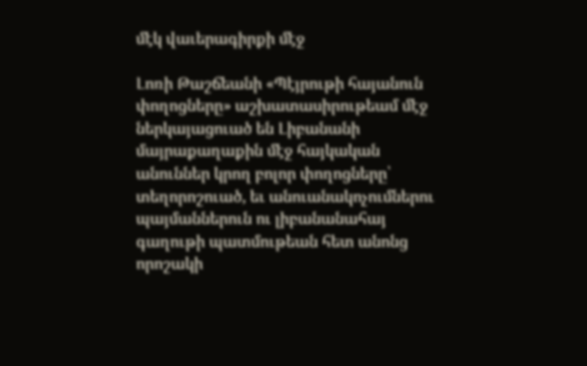մէկ վաւերագիրքի մէջ

Լոռի Թաշճեանի «Պէյրութի հայանուն փողոցները» աշխատասիրութեամ մէջ ներկայացուած են Լիբանանի մայրաքաղաքին մէջ հայկական անուններ կրող բոլոր փողոցները՝ տեղորոշուած, եւ անուանակոչումներու պայմաններուն ու լիբանանահայ գաղութի պատմութեան հետ անոնց որոշակի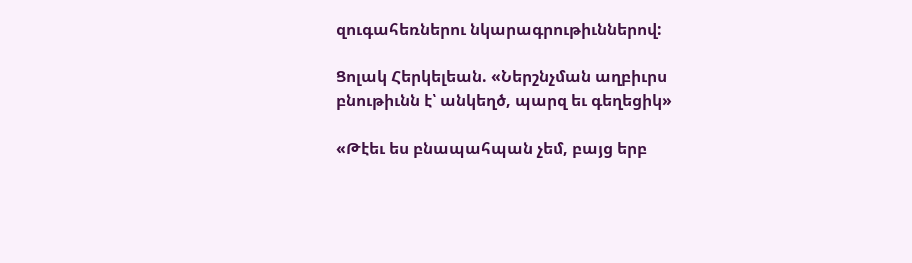զուգահեռներու նկարագրութիւններով:

Ցոլակ Հերկելեան. «Ներշնչման աղբիւրս բնութիւնն է՝ անկեղծ, պարզ եւ գեղեցիկ»

«Թէեւ ես բնապահպան չեմ, բայց երբ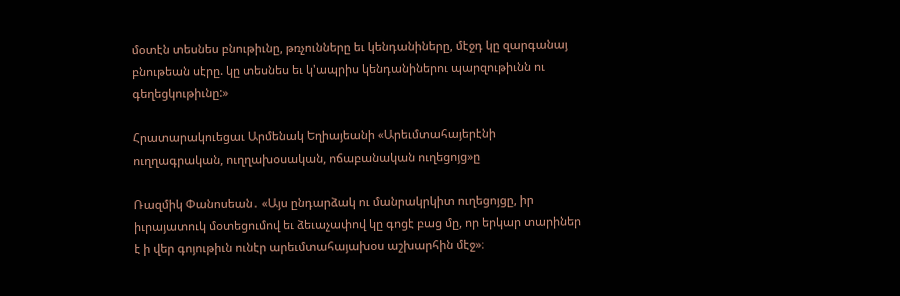մօտէն տեսնես բնութիւնը, թռչունները եւ կենդանիները, մէջդ կը զարգանայ բնութեան սէրը. կը տեսնես եւ կ'ապրիս կենդանիներու պարզութիւնն ու  գեղեցկութիւնը:»

Հրատարակուեցաւ Արմենակ Եղիայեանի «Արեւմտահայերէնի ուղղագրական, ուղղախօսական, ոճաբանական ուղեցոյց»ը

Ռազմիկ Փանոսեան․ «Այս ընդարձակ ու մանրակրկիտ ուղեցոյցը, իր իւրայատուկ մօտեցումով եւ ձեւաչափով կը գոցէ բաց մը, որ երկար տարիներ է ի վեր գոյութիւն ունէր արեւմտահայախօս աշխարհին մէջ»։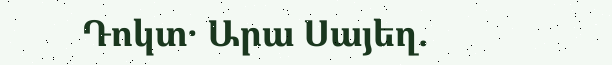Դոկտ․ Արա Սայեղ.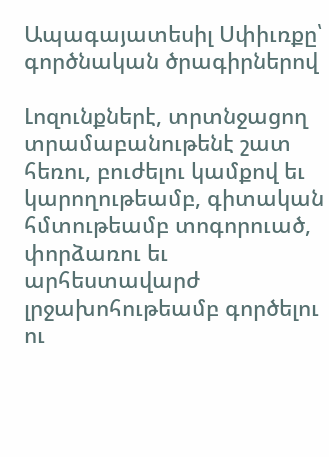Ապագայատեսիլ Սփիւռքը՝ գործնական ծրագիրներով

Լոզունքներէ, տրտնջացող տրամաբանութենէ շատ հեռու, բուժելու կամքով եւ կարողութեամբ, գիտական հմտութեամբ տոգորուած, փորձառու եւ արհեստավարժ լրջախոհութեամբ գործելու ու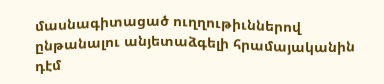մասնագիտացած ուղղութիւններով ընթանալու անյետաձգելի հրամայականին դէմ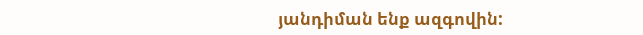յանդիման ենք ազգովին: